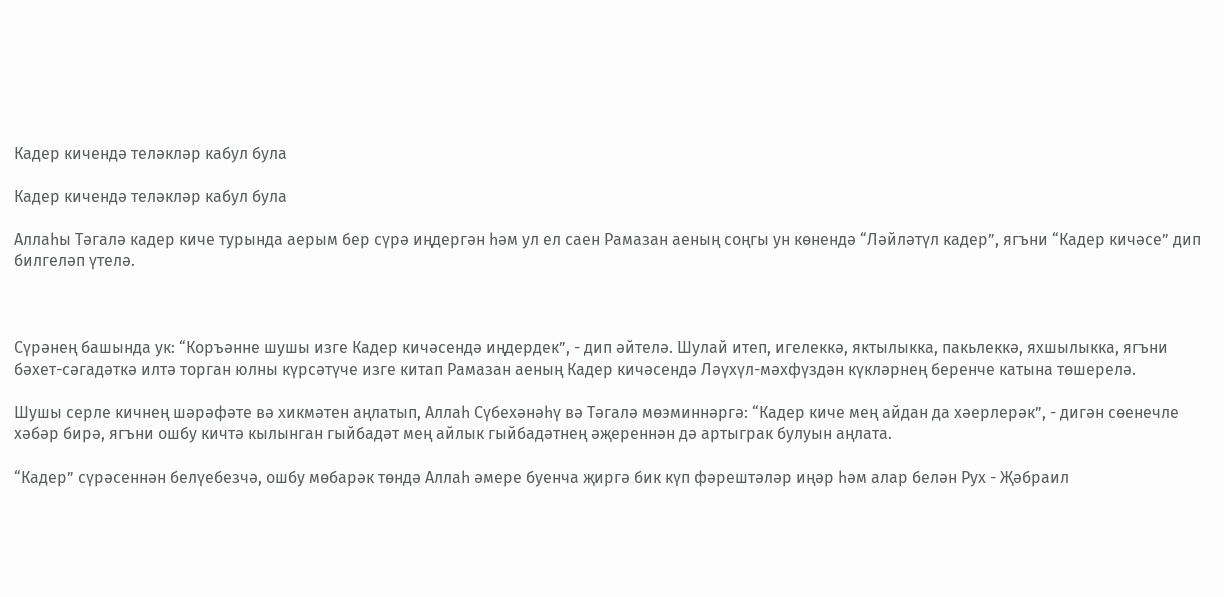Кадер кичендә теләкләр кабул була

Кадер кичендә теләкләр кабул була

Аллаһы Тәгалә кадер киче турында аерым бер сүрә иңдергән һәм ул ел саен Рамазан аеның соңгы ун көнендә “Ләйләтүл кадер”, ягъни “Кадер кичәсе” дип билгеләп үтелә.



Сүрәнең башында ук: “Коръәнне шушы изге Кадер кичәсендә иңдердек”, - дип әйтелә. Шулай итеп, игелеккә, яктылыкка, пакьлеккә, яхшылыкка, ягъни бәхет-сәгадәткә илтә торган юлны күрсәтүче изге китап Рамазан аеның Кадер кичәсендә Ләүхүл-мәхфүздән күкләрнең беренче катына төшерелә.

Шушы серле кичнең шәрәфәте вә хикмәтен аңлатып, Аллаһ Сүбехәнәһү вә Тәгалә мөэминнәргә: “Кадер киче мең айдан да хәерлерәк”, - дигән сөенечле хәбәр бирә, ягъни ошбу кичтә кылынган гыйбадәт мең айлык гыйбадәтнең әҗереннән дә артыграк булуын аңлата.

“Кадер” сүрәсеннән белүебезчә, ошбу мөбарәк төндә Аллаһ әмере буенча җиргә бик күп фәрештәләр иңәр һәм алар белән Рух - Җәбраил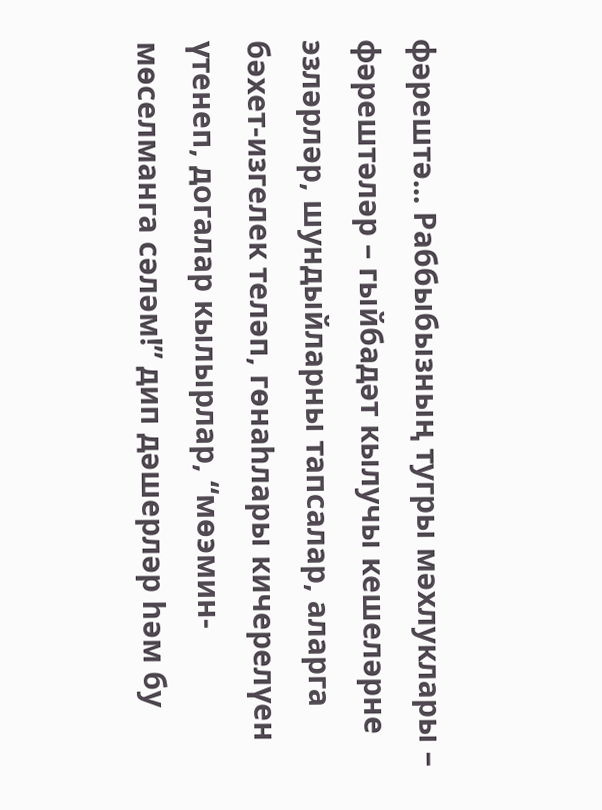фәрештә... Раббыбызның тугры мәхлуклары – фәрештәләр – гыйбадәт кылучы кешеләрне эзләрләр, шундыйларны тапсалар, аларга бәхет-изгелек теләп, гөнаһлары кичерелүен үтенеп, догалар кылырлар, “мөэмин-мөселманга сәләм!” дип дәшерләр һәм бу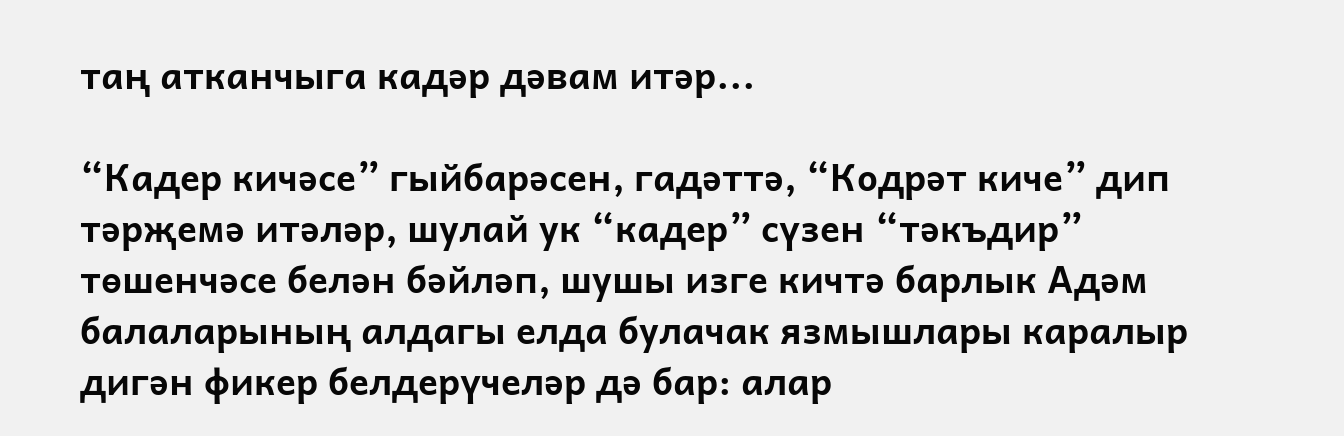таң атканчыга кадәр дәвам итәр...

“Кадер кичәсе” гыйбарәсен, гадәттә, “Кодрәт киче” дип тәрҗемә итәләр, шулай ук “кадер” сүзен “тәкъдир” төшенчәсе белән бәйләп, шушы изге кичтә барлык Адәм балаларының алдагы елда булачак язмышлары каралыр дигән фикер белдерүчеләр дә бар: алар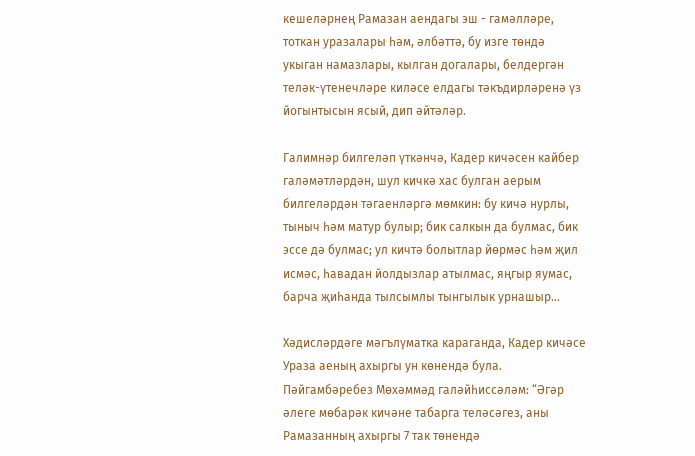кешеләрнең Рамазан аендагы эш - гамәлләре, тоткан уразалары һәм, әлбәттә, бу изге төндә укыган намазлары, кылган догалары, белдергән теләк-үтенечләре киләсе елдагы тәкъдирләренә үз йогынтысын ясый, дип әйтәләр.

Галимнәр билгеләп үткәнчә, Кадер кичәсен кайбер галәмәтләрдән, шул кичкә хас булган аерым билгеләрдән тәгаенләргә мөмкин: бу кичә нурлы, тыныч һәм матур булыр; бик салкын да булмас, бик эссе дә булмас; ул кичтә болытлар йөрмәс һәм җил исмәс, һавадан йолдызлар атылмас, яңгыр яумас, барча җиһанда тылсымлы тынгылык урнашыр...

Хәдисләрдәге мәгълүматка караганда, Кадер кичәсе Ураза аеның ахыргы ун көнендә була. Пәйгамбәребез Мөхәммәд галәйһиссәләм: “Әгәр әлеге мөбарәк кичәне табарга теләсәгез, аны Рамазанның ахыргы 7 так төнендә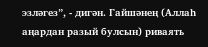эзләгез”, - дигән. Гайшәнең (Аллаһ аңардан разый булсын) риваять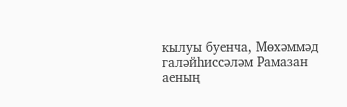кылуы буенча, Мөхәммәд галәйһиссәләм Рамазан аеның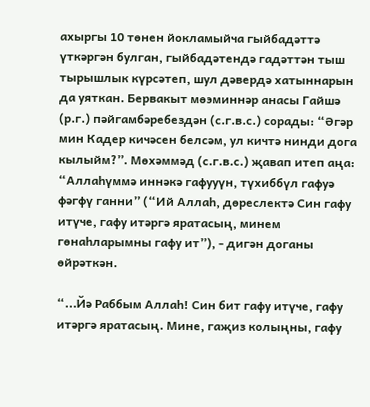ахыргы 10 төнен йокламыйча гыйбадәттә үткәргән булган, гыйбадәтендә гадәттән тыш тырышлык күрсәтеп, шул дәвердә хатыннарын да уяткан. Бервакыт мөэминнәр анасы Гайшә (р.г.) пәйгамбәребездән (с.г.в.с.) сорады: “Әгәр мин Кадер кичәсен белсәм, ул кичтә нинди дога кылыйм?”. Мөхәммәд (с.г.в.с.) җавап итеп аңа: “Аллаһүммә иннәкә гафууүн, түхиббүл гафуә фәгфү ганни” (“Ий Аллаһ, дөреслектә Син гафу итүче, гафу итәргә яратасың, минем гөнаһларымны гафу ит”), - дигән доганы өйрәткән.

“...Йә Раббым Аллаһ! Син бит гафу итүче, гафу итәргә яратасың. Мине, гаҗиз колыңны, гафу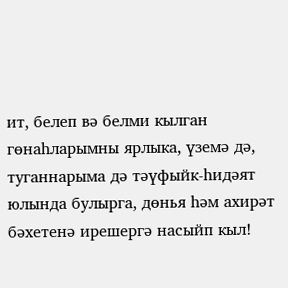ит, белеп вә белми кылган гөнаһларымны ярлыка, үземә дә, туганнарыма дә тәүфыйк-һидәят юлында булырга, дөнья һәм ахирәт бәхетенә ирешергә насыйп кыл!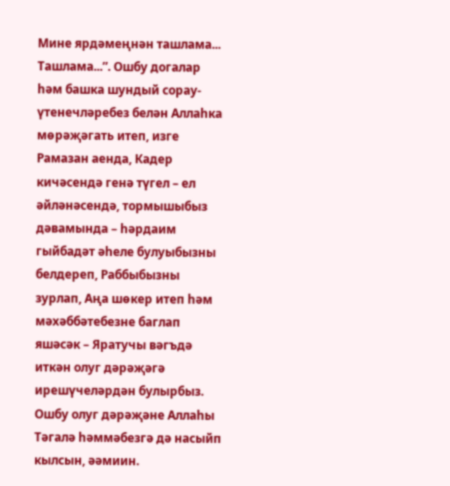Мине ярдәмеңнән ташлама... Ташлама...”. Ошбу догалар һәм башка шундый сорау-үтенечләребез белән Аллаһка мөрәҗәгать итеп, изге Рамазан аенда, Кадер кичәсендә генә түгел – ел әйләнәсендә, тормышыбыз дәвамында – һәрдаим гыйбадәт әһеле булуыбызны белдереп, Раббыбызны зурлап, Аңа шөкер итеп һәм мәхәббәтебезне баглап яшәсәк – Яратучы вәгъдә иткән олуг дәрәҗәгә ирешүчеләрдән булырбыз. Ошбу олуг дәрәҗәне Аллаһы Тәгалә һәммәбезгә дә насыйп кылсын, әәмиин.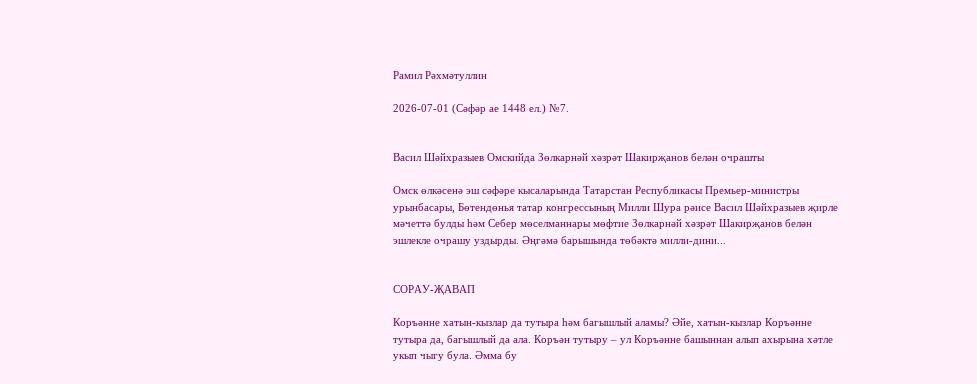Рамил Рәхмәтуллин

2026-07-01 (Сәфәр ае 1448 ел.) №7.


Васил Шәйхразыев Омскийда Зөлкарнәй хәзрәт Шакирҗанов белән очрашты

Омск өлкәсенә эш сәфәре кысаларында Татарстан Республикасы Премьер-министры урынбасары, Бөтендөнья татар конгрессының Милли Шура рәисе Васил Шәйхразыев җирле мәчеттә булды һәм Себер мөселманнары мөфтие Зөлкарнәй хәзрәт Шакирҗанов белән эшлекле очрашу уздырды. Әңгәмә барышында төбәктә милли-дини...


СОРАУ-ҖАВАП

Коръәнне хатын-кызлар да тутыра һәм багышлый аламы? Әйе, хатын-кызлар Коръәнне тутыра да, багышлый да ала. Коръән тутыру – ул Коръәнне башыннан алып ахырына хәтле укып чыгу була. Әмма бу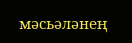мәсьәләнең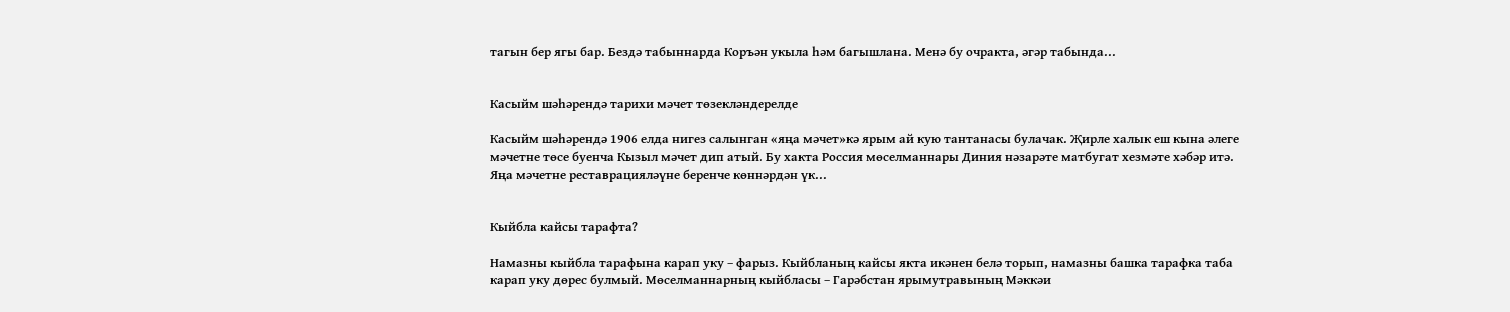тагын бер ягы бар. Бездә табыннарда Коръән укыла һәм багышлана. Менә бу очракта, әгәр табында...


Касыйм шәһәрендә тарихи мәчет төзекләндерелде

Касыйм шәһәрендә 1906 елда нигез салынган «яңа мәчет»кә ярым ай кую тантанасы булачак. Җирле халык еш кына әлеге мәчетне төсе буенча Кызыл мәчет дип атый. Бу хакта Россия мөселманнары Диния нәзарәте матбугат хезмәте хәбәр итә. Яңа мәчетне реставрацияләүне беренче көннәрдән үк...


Кыйбла кайсы тарафта?

Намазны кыйбла тарафына карап уку – фарыз. Кыйбланың кайсы якта икәнен белә торып, намазны башка тарафка таба карап уку дөрес булмый. Мөселманнарның кыйбласы – Гарәбстан ярымутравының Мәккәи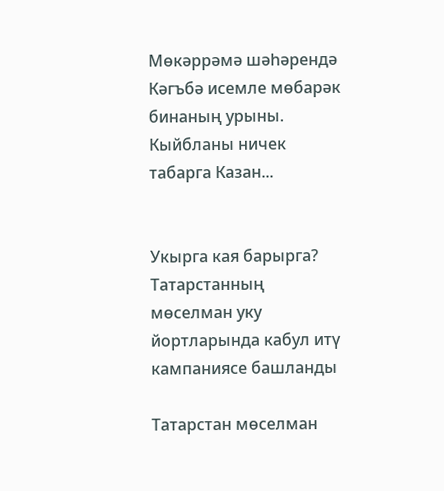Мөкәррәмә шәһәрендә Кәгъбә исемле мөбарәк бинаның урыны.   Кыйбланы ничек табарга Казан...


Укырга кая барырга? Татарстанның мөселман уку йортларында кабул итү кампаниясе башланды

Татарстан мөселман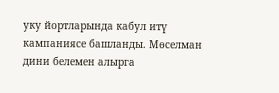уку йортларында кабул итү кампаниясе башланды. Мөселман дини белемен алырга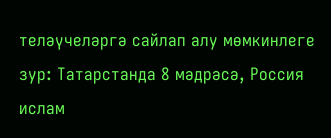теләүчеләргә сайлап алу мөмкинлеге зур: Татарстанда 8 мәдрәсә, Россия ислам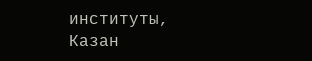институты, Казан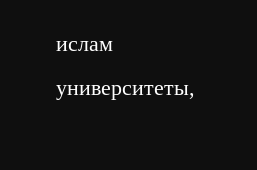ислам университеты,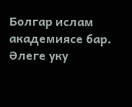Болгар ислам академиясе бар.   Әлеге уку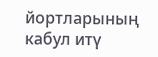йортларының кабул итү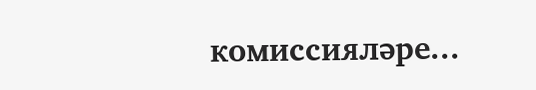комиссияләре...